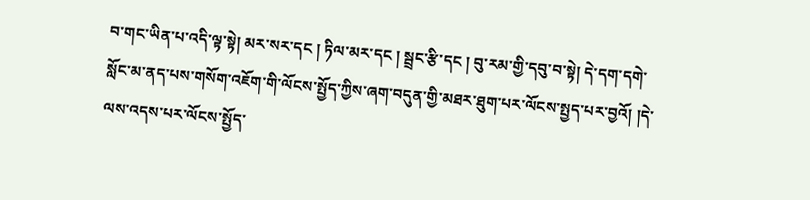བ་གང་ཡིན་པ་འདི་ལྟ་སྟེ། མར་སར་དང ། ཏིལ་མར་དང ། སྦྲང་རྩི་དང ། བུ་རམ་གྱི་དབུ་བ་སྟེ། དེ་དག་དགེ་སློང་མ་ནད་པས་གསོག་འཇོག་གི་ལོངས་སྤྱོད་ཀྱིས་ཞག་བདུན་གྱི་མཐར་ཐུག་པར་ལོངས་སྤྱད་པར་བྱའོ། །དེ་ལས་འདས་པར་ལོངས་སྤྱོད་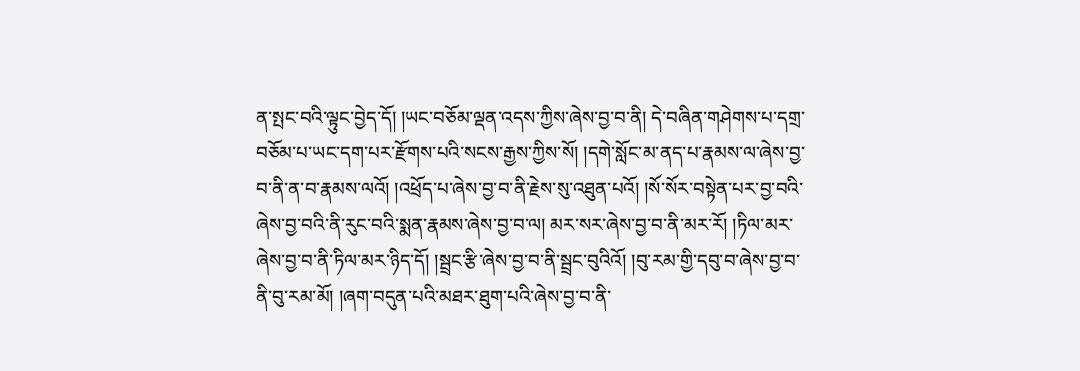ན་སྤང་བའི་ལྟུང་བྱེད་དོ། །ཡང་བཅོམ་ལྡན་འདས་ཀྱིས་ཞེས་བྱ་བ་ནི། དེ་བཞིན་གཤེགས་པ་དགྲ་བཅོམ་པ་ཡང་དག་པར་རྫོགས་པའི་སངས་རྒྱས་ཀྱིས་སོ། །དགེ་སློང་མ་ནད་པ་རྣམས་ལ་ཞེས་བྱ་བ་ནི་ན་བ་རྣམས་ལའོ། །འཕྲོད་པ་ཞེས་བྱ་བ་ནི་རྗེས་སུ་འཐུན་པའོ། །སོ་སོར་བསྟེན་པར་བྱ་བའི་ཞེས་བྱ་བའི་ནི་རུང་བའི་སྨན་རྣམས་ཞེས་བྱ་བ་ལ། མར་སར་ཞེས་བྱ་བ་ནི་མར་རོ། །ཏིལ་མར་ཞེས་བྱ་བ་ནི་ཏིལ་མར་ཉིད་དོ། །སྦྲང་རྩི་ཞེས་བྱ་བ་ནི་སྦྲང་བུའིའོ། །བུ་རམ་གྱི་དབུ་བ་ཞེས་བྱ་བ་ནི་བུ་རམ་མོ། །ཞག་བདུན་པའི་མཐར་ཐུག་པའི་ཞེས་བྱ་བ་ནི་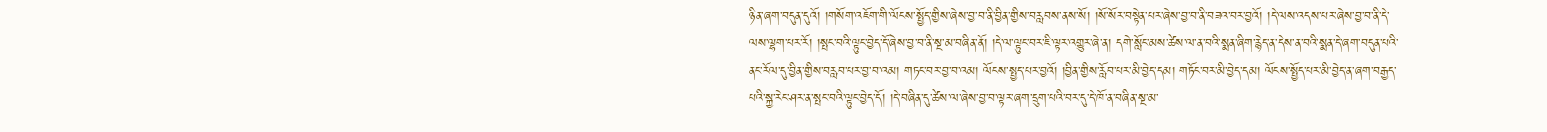ཉིན་ཞག་བདུན་དུའོ། །གསོག་འཇོག་གི་ལོངས་སྤྱོད་གྱིས་ཞེས་བྱ་བ་ནི་བྱིན་གྱིས་བརླབས་ནས་སོ། །སོ་སོར་བསྟེན་པར་ཞེས་བྱ་བ་ནི་བཟའ་བར་བྱའོ། །དེ་ལས་འདས་པར་ཞེས་བྱ་བ་ནི་དེ་ལས་ལྷག་པར་རོ། །སྤང་བའི་ལྟུང་བྱེད་དོ་ཞེས་བྱ་བ་ནི་སྔ་མ་བཞིན་ནོ། །དེ་ལ་ལྟུང་བར་ཇི་ལྟར་འགྱུར་ཞེ་ན། དགེ་སློང་མས་ཚེས་ལ་ན་བའི་སྨན་ཞིག་རྙེད་ན་དེས་ན་བའི་སྨན་དེ་ཞག་བདུན་པའི་ནང་རོལ་དུ་བྱིན་གྱིས་བརླབ་པར་བྱ་བ་འམ། གཏང་བར་བྱ་བ་འམ། ལོངས་སྤྱད་པར་བྱའོ། །བྱིན་གྱིས་རློབ་པར་མི་བྱེད་དམ། གཏོང་བར་མི་བྱེད་དམ། ལོངས་སྤྱོད་པར་མི་བྱེད་ན་ཞག་བརྒྱད་པའི་སྐྱ་རེང་ཤར་ན་སྤང་བའི་ལྟུང་བྱེད་དོ། །དེ་བཞིན་དུ་ཚེས་ལ་ཞེས་བྱ་བ་ལྟར་ཞག་དྲུག་པའི་བར་དུ་དེ་ཁོ་ན་བཞིན་སྔ་མ་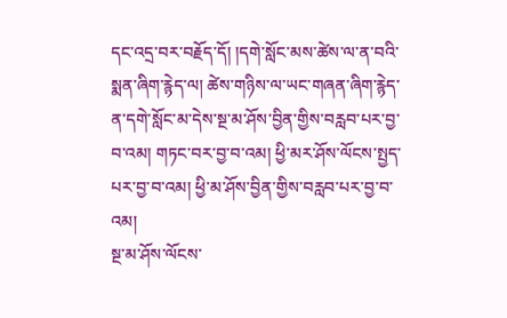དང་འདྲ་བར་བརྗོད་དོ། །དགེ་སློང་མས་ཚེས་ལ་ན་བའི་སྨན་ཞིག་རྙེད་ལ། ཚེས་གཉིས་ལ་ཡང་གཞན་ཞིག་རྙེད་ན་དགེ་སློང་མ་དེས་སྔ་མ་ཤོས་བྱིན་གྱིས་བརླབ་པར་བྱ་བ་འམ། གཏང་བར་བྱ་བ་འམ། ཕྱི་མར་ཤོས་ལོངས་སྤྱད་པར་བྱ་བ་འམ། ཕྱི་མ་ཤོས་བྱིན་གྱིས་བརླབ་པར་བྱ་བ་འམ།
སྔ་མ་ཤོས་ལོངས་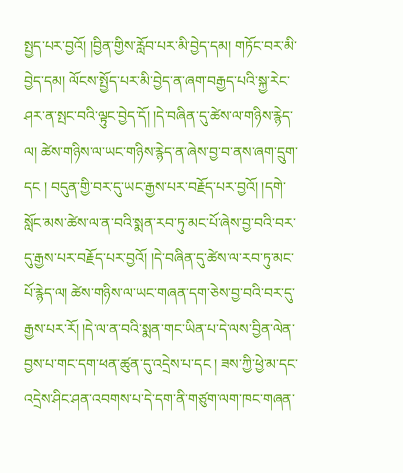སྤྱད་པར་བྱའོ། །བྱིན་གྱིས་རློབ་པར་མི་བྱེད་དམ། གཏོང་བར་མི་བྱེད་དམ། ལོངས་སྤྱོད་པར་མི་བྱེད་ན་ཞག་བརྒྱད་པའི་སྐྱ་རེང་ཤར་ན་སྤང་བའི་ལྟུང་བྱེད་དོ། །དེ་བཞིན་དུ་ཚེས་ལ་གཉིས་རྙེད་ལ། ཚེས་གཉིས་ལ་ཡང་གཉིས་རྙེད་ན་ཞེས་བྱ་བ་ནས་ཞག་དྲུག་དང ། བདུན་གྱི་བར་དུ་ཡང་རྒྱས་པར་བརྗོད་པར་བྱའོ། །དགེ་སློང་མས་ཚེས་ལ་ན་བའི་སྨན་རབ་ཏུ་མང་པོ་ཞེས་བྱ་བའི་བར་དུ་རྒྱས་པར་བརྗོད་པར་བྱའོ། །དེ་བཞིན་དུ་ཚེས་ལ་རབ་ཏུ་མང་པོ་རྙེད་ལ། ཚེས་གཉིས་ལ་ཡང་གཞན་དག་ཅེས་བྱ་བའི་བར་དུ་རྒྱས་པར་རོ། །དེ་ལ་ན་བའི་སྨན་གང་ཡིན་པ་དེ་ལས་བྱིན་ལེན་བྱས་པ་གང་དག་ཕན་ཚུན་དུ་འདྲེས་པ་དང ། ཟས་ཀྱི་ཕྱེ་མ་དང་འདྲེས་ཤིང་ཤན་འབགས་པ་དེ་དག་ནི་གཙུག་ལག་ཁང་གཞན་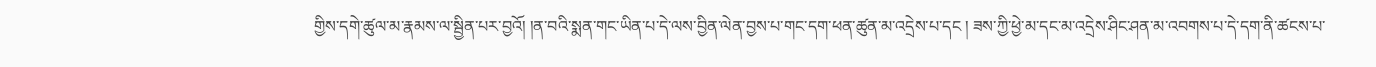གྱིས་དགེ་ཚུལ་མ་རྣམས་ལ་སྦྱིན་པར་བྱའོ། །ན་བའི་སྨན་གང་ཡིན་པ་དེ་ལས་བྱིན་ལེན་བྱས་པ་གང་དག་ཕན་ཚུན་མ་འདྲེས་པ་དང ། ཟས་ཀྱི་ཕྱེ་མ་དང་མ་འདྲེས་ཤིང་ཤན་མ་འབགས་པ་དེ་དག་ནི་ཚངས་པ་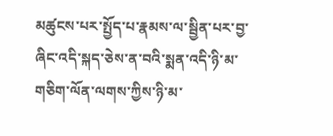མཚུངས་པར་སྤྱོད་པ་རྣམས་ལ་སྦྱིན་པར་བྱ་ཞིང་འདི་སྐད་ཅེས་ན་བའི་སྨན་འདི་ཉི་མ་གཅིག་ལོན་ལགས་ཀྱིས་ཉི་མ་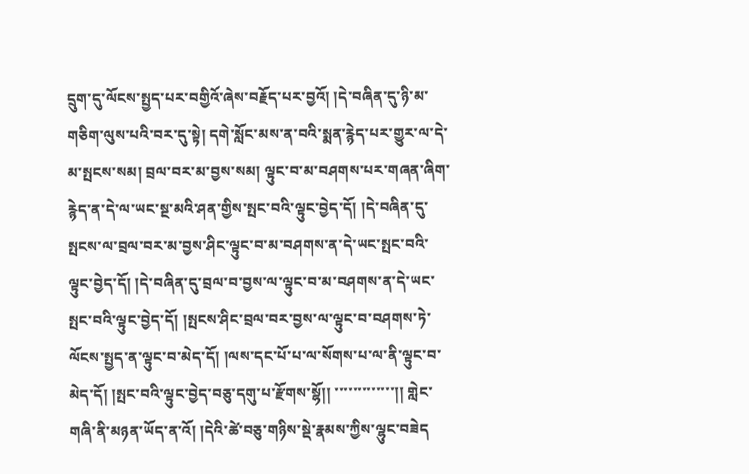དྲུག་དུ་ལོངས་སྤྱད་པར་བགྱིའོ་ཞེས་བརྗོད་པར་བྱའོ། །དེ་བཞིན་དུ་ཉི་མ་གཅིག་ལུས་པའི་བར་དུ་སྟེ། དགེ་སློང་མས་ན་བའི་སྨན་རྙེད་པར་གྱུར་ལ་དེ་མ་སྤངས་སམ། བྲལ་བར་མ་བྱས་སམ། ལྟུང་བ་མ་བཤགས་པར་གཞན་ཞིག་རྙེད་ན་དེ་ལ་ཡང་སྔ་མའི་ཤན་གྱིས་སྤང་བའི་ལྟུང་བྱེད་དོ། །དེ་བཞིན་དུ་སྤངས་ལ་བྲལ་བར་མ་བྱས་ཤིང་ལྟུང་བ་མ་བཤགས་ན་དེ་ཡང་སྤང་བའི་ལྟུང་བྱེད་དོ། །དེ་བཞིན་དུ་བྲལ་བ་བྱས་ལ་ལྟུང་བ་མ་བཤགས་ན་དེ་ཡང་སྤང་བའི་ལྟུང་བྱེད་དོ། །སྤངས་ཤིང་བྲལ་བར་བྱས་ལ་ལྟུང་བ་བཤགས་ཏེ་ལོངས་སྤྱད་ན་ལྟུང་བ་མེད་དོ། །ལས་དང་པོ་པ་ལ་སོགས་པ་ལ་ནི་ལྟུང་བ་མེད་དོ། །སྤང་བའི་ལྟུང་བྱེད་བཅུ་དགུ་པ་རྫོགས་སྷོ།། ་་་་་་་་་་་་་།། གླེང་གཞི་ནི་མཉན་ཡོད་ན་འོ། །དེའི་ཚེ་བཅུ་གཉིས་སྡེ་རྣམས་ཀྱིས་ལྷུང་བཟེད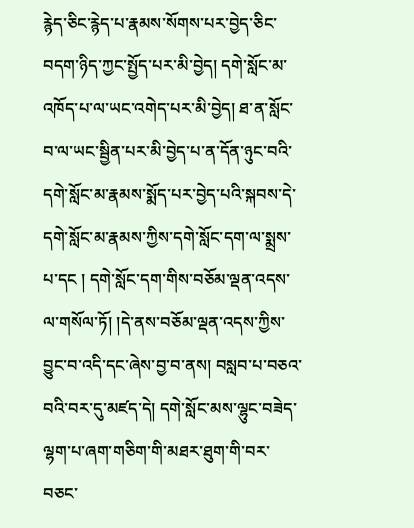རྙེད་ཅིང་རྙེད་པ་རྣམས་སོགས་པར་བྱེད་ཅིང་བདག་ཉིད་ཀྱང་སྤྱོད་པར་མི་བྱེད། དགེ་སློང་མ་འཁོད་པ་ལ་ཡང་འགེད་པར་མི་བྱེད། ཐ་ན་སློང་བ་ལ་ཡང་སྦྱིན་པར་མི་བྱེད་པ་ན་དོན་ཉུང་བའི་དགེ་སློང་མ་རྣམས་སྨོད་པར་བྱེད་པའི་སྐབས་དེ་དགེ་སློང་མ་རྣམས་ཀྱིས་དགེ་སློང་དག་ལ་སྨྲས་པ་དང ། དགེ་སློང་དག་གིས་བཅོམ་ལྡན་འདས་ལ་གསོལ་ཏོ། །དེ་ནས་བཅོམ་ལྡན་འདས་ཀྱིས་བྱུང་བ་འདི་དང་ཞེས་བྱ་བ་ནས། བསླབ་པ་བཅའ་བའི་བར་དུ་མཛད་དེ། དགེ་སློང་མས་ལྷུང་བཟེད་ལྷག་པ་ཞག་གཅིག་གི་མཐར་ཐུག་གི་བར་བཅང་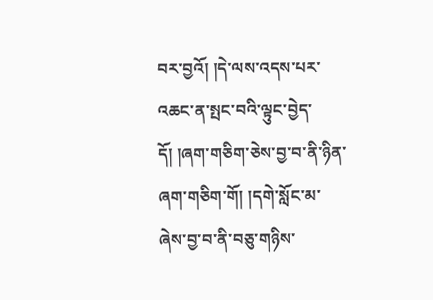བར་བྱའོ། །དེ་ལས་འདས་པར་འཆང་ན་སྤང་བའི་ལྟུང་བྱེད་དོ། །ཞག་གཅིག་ཅེས་བྱ་བ་ནི་ཉིན་ཞག་གཅིག་གོ། །དགེ་སློང་མ་ཞེས་བྱ་བ་ནི་བཅུ་གཉིས་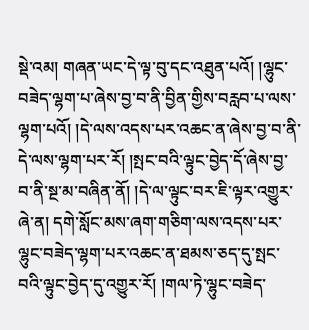སྡེ་འམ། གཞན་ཡང་དེ་ལྟ་བུ་དང་འཐུན་པའོ། །ལྷུང་བཟེད་ལྷག་པ་ཞེས་བྱ་བ་ནི་བྱིན་གྱིས་བརླབ་པ་ལས་ལྷག་པའོ། །དེ་ལས་འདས་པར་འཆང་ན་ཞེས་བྱ་བ་ནི་དེ་ལས་ལྷག་པར་རོ། །སྤང་བའི་ལྟུང་བྱེད་དོ་ཞེས་བྱ་བ་ནི་སྔ་མ་བཞིན་ནོ། །དེ་ལ་ལྟུང་བར་ཇི་ལྟར་འགྱུར་ཞེ་ན། དགེ་སློང་མས་ཞག་གཅིག་ལས་འདས་པར་ལྷུང་བཟེད་ལྷག་པར་འཆང་ན་ཐམས་ཅད་དུ་སྤང་བའི་ལྟུང་བྱེད་དུ་འགྱུར་རོ། །གལ་ཏེ་ལྷུང་བཟེད་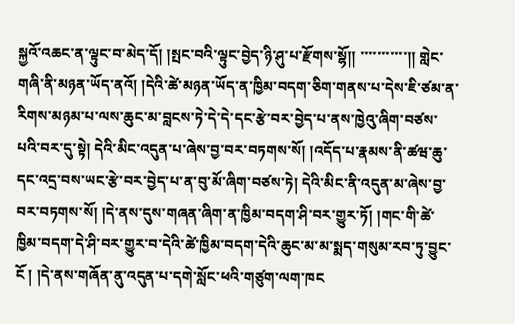སྐྱའོ་འཆང་ན་ལྟུང་བ་མེད་དོ། །སྤང་བའི་ལྟུང་བྱེད་ཉི་ཤུ་པ་རྫོགས་སྷོ།། ་་་་་་་་་་་།། གླེང་གཞི་ནི་མཉན་ཡོད་ནའོ། །དེའི་ཚེ་མཉན་ཡོད་ན་ཁྱིམ་བདག་ཅིག་གནས་པ་དེས་ཇི་ཙམ་ན་རིགས་མཉམ་པ་ལས་ཆུང་མ་བླངས་ཏེ་དེ་དེ་དང་རྩེ་བར་བྱེད་པ་ནས་ཁྱེའུ་ཞིག་བཙས་པའི་བར་དུ་སྟེ། དེའི་མིང་འདུན་པ་ཞེས་བྱ་བར་བཏགས་སོ། །འདོད་པ་རྣམས་ནི་ཚཝ་ཆུ་དང་འདྲ་བས་ཡང་རྩེ་བར་བྱེད་པ་ན་བུ་མོ་ཞིག་བཙས་ཏེ། དེའི་མིང་ནི་འདུན་མ་ཞེས་བྱ་བར་བཏགས་སོ། །དེ་ནས་དུས་གཞན་ཞིག་ན་ཁྱིམ་བདག་ཤི་བར་གྱུར་ཏོ། །གང་གི་ཚེ་ཁྱིམ་བདག་དེ་ཤི་བར་གྱུར་བ་དེའི་ཚེ་ཁྱིམ་བདག་དེའི་ཆུང་མ་མ་སྨད་གསུམ་རབ་ཏུ་བྱུང་ངོ ། །དེ་ནས་གཞོན་ནུ་འདུན་པ་དགེ་སློང་ཕའི་གཙུག་ལག་ཁང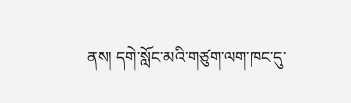ནས། དགེ་སློང་མའི་གཙུག་ལག་ཁང་དུ་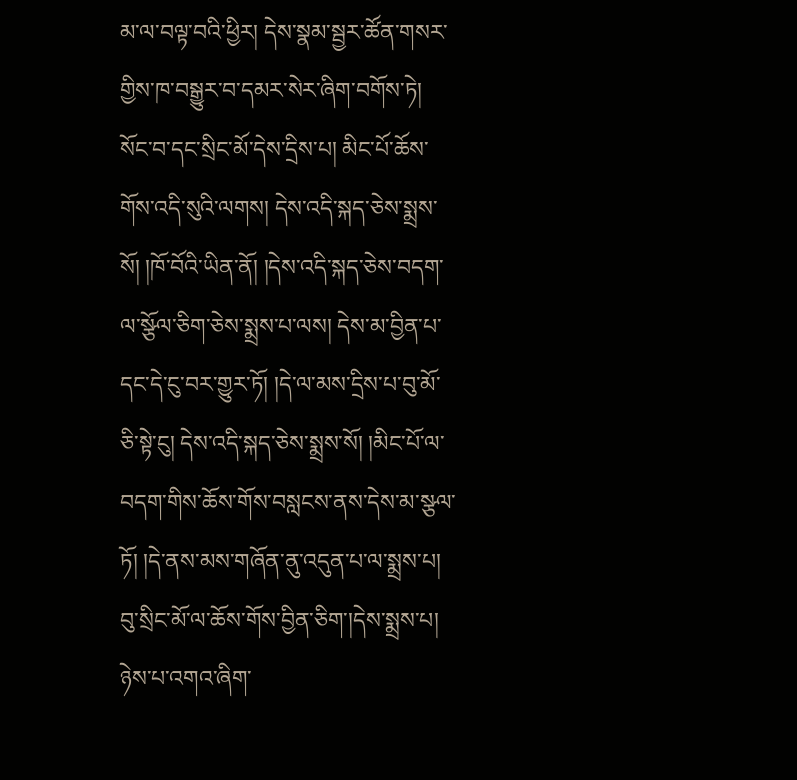མ་ལ་བལྟ་བའི་ཕྱིར། དེས་སྣམ་སྦྱར་ཚོན་གསར་གྱིས་ཁ་བསྒྱུར་བ་དམར་སེར་ཞིག་བགོས་ཏེ། སོང་བ་དང་སྲིང་མོ་དེས་དྲིས་པ། མིང་པོ་ཆོས་གོས་འདི་སུའི་ལགས། དེས་འདི་སྐད་ཅེས་སྨྲས་སོ། །ཁོ་བོའི་ཡིན་ནོ། །དེས་འདི་སྐད་ཅེས་བདག་ལ་སྩོལ་ཅིག་ཅེས་སྨྲས་པ་ལས། དེས་མ་བྱིན་པ་དང་དེ་ངུ་བར་གྱུར་ཏོ། །དེ་ལ་མས་དྲིས་པ་བུ་མོ་ཅི་སྟེ་ངུ། དེས་འདི་སྐད་ཅེས་སྨྲས་སོ། །མིང་པོ་ལ་བདག་གིས་ཆོས་གོས་བསླངས་ནས་དེས་མ་སྩལ་ཏོ། །དེ་ནས་མས་གཞོན་ནུ་འདུན་པ་ལ་སྨྲས་པ། བུ་སྲིང་མོ་ལ་ཆོས་གོས་བྱིན་ཅིག་།དེས་སྨྲས་པ། ཉེས་པ་འགའ་ཞིག་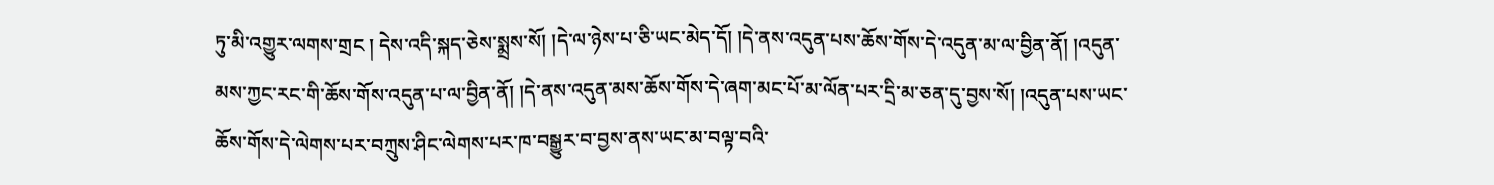ཏུ་མི་འགྱུར་ལགས་གྲང ། དེས་འདི་སྐད་ཅེས་སྨྲས་སོ། །དེ་ལ་ཉེས་པ་ཅི་ཡང་མེད་དོ། །དེ་ནས་འདུན་པས་ཆོས་གོས་དེ་འདུན་མ་ལ་བྱིན་ནོ། །འདུན་མས་ཀྱང་རང་གི་ཆོས་གོས་འདུན་པ་ལ་བྱིན་ནོ། །དེ་ནས་འདུན་མས་ཆོས་གོས་དེ་ཞག་མང་པོ་མ་ལོན་པར་དྲི་མ་ཅན་དུ་བྱས་སོ། །འདུན་པས་ཡང་ཆོས་གོས་དེ་ལེགས་པར་བཀྲུས་ཤིང་ལེགས་པར་ཁ་བསྒྱུར་བ་བྱས་ནས་ཡང་མ་བལྟ་བའི་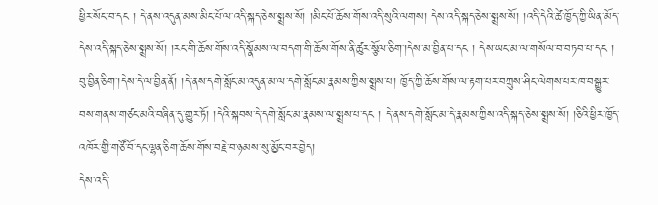ཕྱིར་སོང་བ་དང ། དེ་ནས་འདུན་མས་མིང་པོ་ལ་འདི་སྐད་ཅེས་སྨྲས་སོ། །མིང་པོ་ཆོས་གོས་འདི་སུའི་ལགས། དེས་འདི་སྐད་ཅེས་སྨྲས་སོ། །འདི་དེའི་ཚེ་ཁྱོད་ཀྱི་ཡིན་མོད་དེས་འདི་སྐད་ཅེས་སྨྲས་སོ། །རང་གི་ཆོས་གོས་འདི་སྣོམས་ལ་བདག་གི་ཆོས་གོས་ནི་ཚུར་སྩོལ་ཅིག་།དེས་མ་བྱིན་པ་དང ། དེས་ཡང་མ་ལ་གསོལ་བ་བཏབ་པ་དང ། བུ་བྱིན་ཅིག་།དེས་དེ་ལ་བྱིན་ནོ། །དེ་ནས་དགེ་སློང་མ་འདུན་མ་ལ་དགེ་སློང་མ་རྣམས་ཀྱིས་སྨྲས་པ། ཁྱོད་ཀྱི་ཆོས་གོས་ལ་རྟག་པར་བཀྲུས་ཤིང་ལེགས་པར་ཁ་བསྒྱུར་བས་གནས་གཙང་མའི་བཞིན་དུ་གྱུར་ཏོ། །དེའི་སྐབས་དེ་དགེ་སློང་མ་རྣམས་ལ་སྨྲས་པ་དང ། དེ་ནས་དགེ་སློང་མ་དེ་རྣམས་ཀྱིས་འདི་སྐད་ཅེས་སྨྲས་སོ། །ཅིའི་ཕྱིར་ཁྱོད་འཁོར་གྱི་གཙོ་བོ་དང་ལྷན་ཅིག་ཆོས་གོས་བརྗེ་བ་ཉམས་སུ་མྱོང་བར་བྱེད།
དེས་འདི་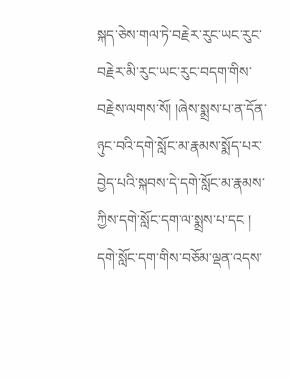སྐད་ཅེས་གལ་ཏེ་བརྗེར་རུང་ཡང་རུང་བརྗེར་མི་རུང་ཡང་རུང་བདག་གིས་བརྗེས་ལགས་སོ། །ཞེས་སྨྲས་པ་ན་དོན་ཉུང་བའི་དགེ་སློང་མ་རྣམས་སྨོད་པར་བྱེད་པའི་སྐབས་དེ་དགེ་སློང་མ་རྣམས་ཀྱིས་དགེ་སློང་དག་ལ་སྨྲས་པ་དང ། དགེ་སློང་དག་གིས་བཅོམ་ལྡན་འདས་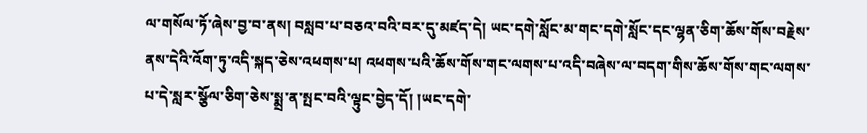ལ་གསོལ་ཏོ་ཞེས་བྱ་བ་ནས། བསླབ་པ་བཅའ་བའི་བར་དུ་མཛད་དེ། ཡང་དགེ་སློང་མ་གང་དགེ་སློང་དང་ལྷན་ཅིག་ཆོས་གོས་བརྗེས་ནས་དེའི་འོག་ཏུ་འདི་སྐད་ཅེས་འཕགས་པ། འཕགས་པའི་ཆོས་གོས་གང་ལགས་པ་འདི་བཞེས་ལ་བདག་གིས་ཆོས་གོས་གང་ལགས་པ་དེ་སླར་སྩོལ་ཅིག་ཅེས་སྨྲ་ན་སྤང་བའི་ལྟུང་བྱེད་དོ། །ཡང་དགེ་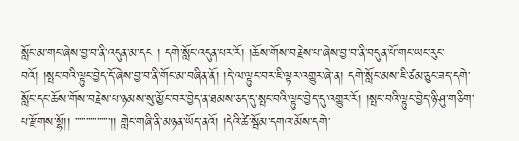སློང་མ་གང་ཞེས་བྱ་བ་ནི་འདུན་མ་དང ། དགེ་སློང་འདུན་པར་རོ། །ཆོས་གོས་བརྗེས་པ་ཞེས་བྱ་བ་ནི་བདུན་པོ་གང་ཡང་རུང་བའོ། །སྤང་བའི་ལྟུང་བྱེད་དོ་ཞེས་བྱ་བ་ནི་གོང་མ་བཞིན་ནོ། །དེ་ལ་ལྟུང་བར་ཇི་ལྟར་འགྱུར་ཞེ་ན། དགེ་སློང་མས་ཇི་ཙམ་ཅུང་ཟད་དགེ་སློང་དང་ཆོས་གོས་བརྗེས་པ་ཉམས་སུ་མྱོང་བར་བྱེད་ན་ཐམས་ཅད་དུ་སྤང་བའི་ལྟུང་བྱེད་དུ་འགྱུར་རོ། །སྤང་བའི་ལྟུང་བྱེད་ཉི་ཤུ་གཅིག་པ་རྫོགས་སྷོ།། ་་་་་་་་་་་་་་་་།། གླེང་གཞི་ནི་མཉན་ཡོད་ནའོ། །དེའི་ཚེ་སྦོམ་དགའ་མོས་དགེ་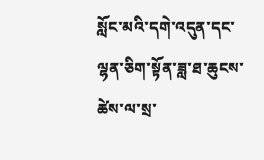སློང་མའི་དགེ་འདུན་དང་ལྷན་ཅིག་སྟོན་ཟླ་ཐ་ཆུངས་ཚེས་ལ་སྲ་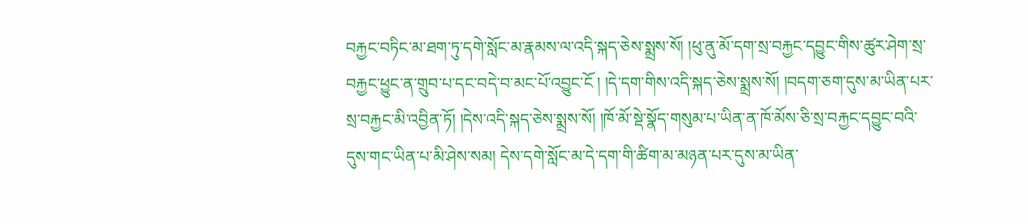བརྐྱང་བཏིང་མ་ཐག་ཏུ་དགེ་སློང་མ་རྣམས་ལ་འདི་སྐད་ཅེས་སྨྲས་སོ། །ཕུ་ནུ་མོ་དག་སྲ་བརྐྱང་དབྱུང་གིས་ཚུར་ཤེག་སྲ་བརྐྱང་ཕྱུང་ན་གྲུབ་པ་དང་བདེ་བ་མང་པོ་འབྱུང་ངོ ། །དེ་དག་གིས་འདི་སྐད་ཅེས་སྨྲས་སོ། །བདག་ཅག་དུས་མ་ཡིན་པར་སྲ་བརྐྱང་མི་འབྱིན་ཏོ། །དེས་འདི་སྐད་ཅེས་སྨྲས་སོ། །ཁོ་མོ་སྡེ་སྣོད་གསུམ་པ་ཡིན་ན་ཁོ་མོས་ཅི་སྲ་བརྐྱང་དབྱུང་བའི་དུས་གང་ཡིན་པ་མི་ཤེས་སམ། དེས་དགེ་སློང་མ་དེ་དག་གི་ཚིག་མ་མཉན་པར་དུས་མ་ཡིན་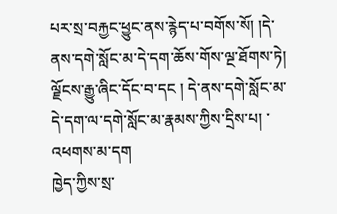པར་སྲ་བརྐྱང་ཕྱུང་ནས་རྙེད་པ་བགོས་སོ། །དེ་ནས་དགེ་སློང་མ་དེ་དག་ཆོས་གོས་ལྔ་ཐོགས་ཏེ། ལྗོངས་རྒྱུ་ཞིང་དོང་བ་དང ། དེ་ནས་དགེ་སློང་མ་དེ་དག་ལ་དགེ་སློང་མ་རྣམས་ཀྱིས་དྲིས་པ། ་འཕགས་མ་དག
ཁྱེད་ཀྱིས་སྲ་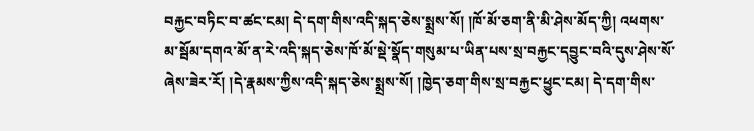བརྐྱང་བཏིང་བ་ཚང་ངམ། དེ་དག་གིས་འདི་སྐད་ཅེས་སྨྲས་སོ། །ཁོ་མོ་ཅག་ནི་མི་ཤེས་མོད་ཀྱི། འཕགས་མ་སྦོམ་དགའ་མོ་ན་རེ་འདི་སྐད་ཅེས་ཁོ་མོ་སྡེ་སྣོད་གསུམ་པ་ཡིན་པས་སྲ་བརྐྱང་དབྱུང་བའི་དུས་ཤེས་སོ་ཞེས་ཟེར་རོ། །དེ་རྣམས་ཀྱིས་འདི་སྐད་ཅེས་སྨྲས་སོ། །ཁྱེད་ཅག་གིས་སྲ་བརྐྱང་ཕྱུང་ངམ། དེ་དག་གིས་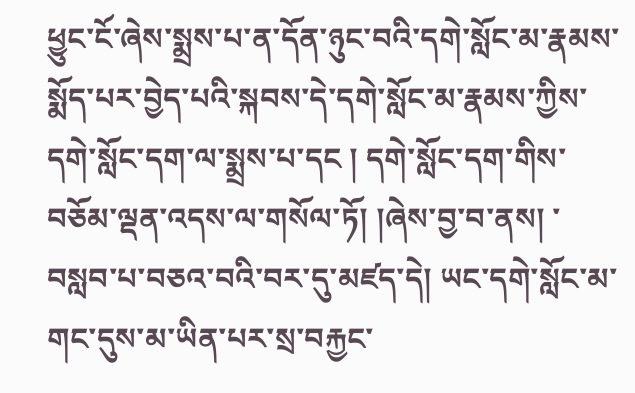ཕྱུང་ངོ་ཞེས་སྨྲས་པ་ན་དོན་ཉུང་བའི་དགེ་སློང་མ་རྣམས་སྨོད་པར་བྱེད་པའི་སྐབས་དེ་དགེ་སློང་མ་རྣམས་ཀྱིས་དགེ་སློང་དག་ལ་སྨྲས་པ་དང ། དགེ་སློང་དག་གིས་བཅོམ་ལྡན་འདས་ལ་གསོལ་ཏོ། །ཞེས་བྱ་བ་ནས། ་བསླབ་པ་བཅའ་བའི་བར་དུ་མཛད་དེ། ཡང་དགེ་སློང་མ་གང་དུས་མ་ཡིན་པར་སྲ་བརྐྱང་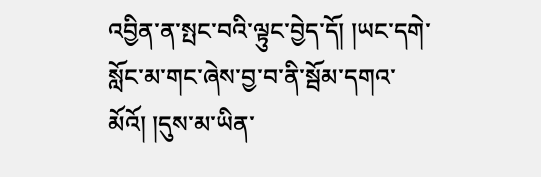འབྱིན་ན་སྤང་བའི་ལྟུང་བྱེད་དོ། །ཡང་དགེ་སློང་མ་གང་ཞེས་བྱ་བ་ནི་སྦོམ་དགའ་མོའོ། །དུས་མ་ཡིན་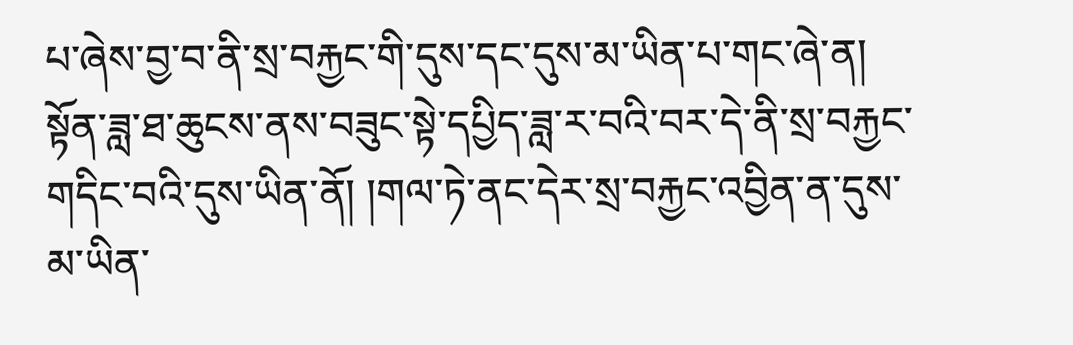པ་ཞེས་བྱ་བ་ནི་སྲ་བརྐྱང་གི་དུས་དང་དུས་མ་ཡིན་པ་གང་ཞེ་ན། སྟོན་ཟླ་ཐ་ཆུངས་ནས་བཟུང་སྟེ་དཔྱིད་ཟླ་ར་བའི་བར་དེ་ནི་སྲ་བརྐྱང་གདིང་བའི་དུས་ཡིན་ནོ། །གལ་ཏེ་ནང་དེར་སྲ་བརྐྱང་འབྱིན་ན་དུས་མ་ཡིན་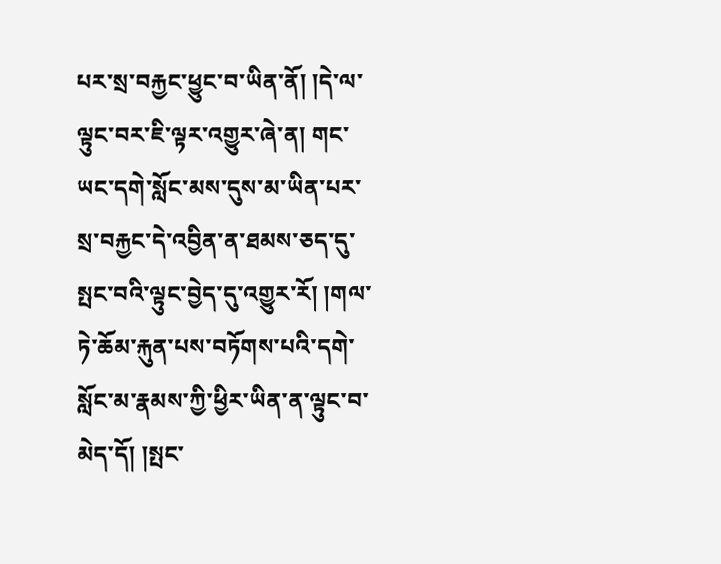པར་སྲ་བརྐྱང་ཕྱུང་བ་ཡིན་ནོ། །དེ་ལ་ལྟུང་བར་ཇི་ལྟར་འགྱུར་ཞེ་ན། གང་ཡང་དགེ་སློང་མས་དུས་མ་ཡིན་པར་སྲ་བརྐྱང་དེ་འབྱིན་ན་ཐམས་ཅད་དུ་སྤང་བའི་ལྟུང་བྱེད་དུ་འགྱུར་རོ། །གལ་ཏེ་ཆོམ་རྐུན་པས་བཏོགས་པའི་དགེ་སློང་མ་རྣམས་ཀྱི་ཕྱིར་ཡིན་ན་ལྟུང་བ་མེད་དོ། །སྤང་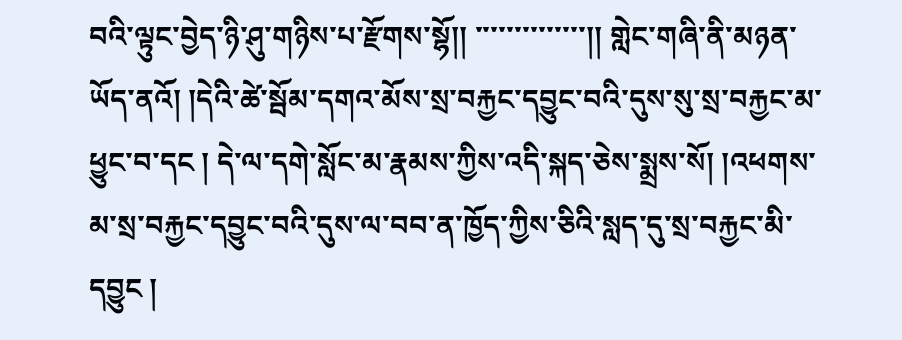བའི་ལྟུང་བྱེད་ཉི་ཤུ་གཉིས་པ་རྫོགས་སྷོ།། ་་་་་་་་་་་་་་།། གླེང་གཞི་ནི་མཉན་ཡོད་ནའོ། །དེའི་ཚེ་སྦོམ་དགའ་མོས་སྲ་བརྐྱང་དབྱུང་བའི་དུས་སུ་སྲ་བརྐྱང་མ་ཕྱུང་བ་དང ། དེ་ལ་དགེ་སློང་མ་རྣམས་ཀྱིས་འདི་སྐད་ཅེས་སྨྲས་སོ། །འཕགས་མ་སྲ་བརྐྱང་དབྱུང་བའི་དུས་ལ་བབ་ན་ཁྱོད་ཀྱིས་ཅིའི་སླད་དུ་སྲ་བརྐྱང་མི་དབྱུང །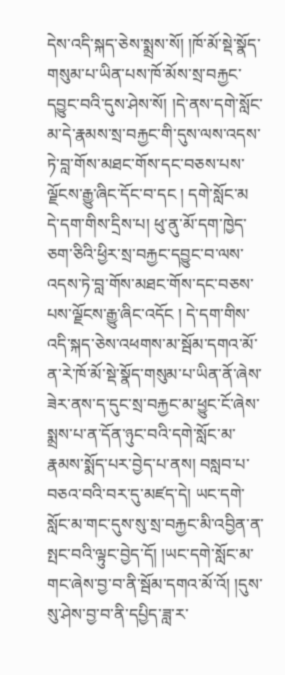དེས་འདི་སྐད་ཅེས་སྨྲས་སོ། །ཁོ་མོ་སྡེ་སྣོད་གསུམ་པ་ཡིན་པས་ཁོ་མོས་སྲ་བརྐྱང་དབྱུང་བའི་དུས་ཤེས་སོ། །དེ་ནས་དགེ་སློང་མ་དེ་རྣམས་སྲ་བརྐྱང་གི་དུས་ལས་འདས་ཏེ་བླ་གོས་མཐང་གོས་དང་བཅས་པས་ལྗོངས་རྒྱུ་ཞིང་དོང་བ་དང ། དགེ་སློང་མ
དེ་དག་གིས་དྲིས་པ། ཕུ་ནུ་མོ་དག་ཁྱེད་ཅག་ཅིའི་ཕྱིར་སྲ་བརྐྱང་དབྱུང་བ་ལས་འདས་ཏེ་བླ་གོས་མཐང་གོས་དང་བཅས་པས་ལྗོངས་རྒྱུ་ཞིང་འདོང ། དེ་དག་གིས་འདི་སྐད་ཅེས་འཕགས་མ་སྦོམ་དགའ་མོ་ན་རེ་ཁོ་མོ་སྡེ་སྣོད་གསུམ་པ་ཡིན་ནོ་ཞེས་ཟེར་ནས་ད་དུང་སྲ་བརྐྱང་མ་ཕྱུང་ངོ་ཞེས་སྨྲས་པ་ན་དོན་ཉུང་བའི་དགེ་སློང་མ་རྣམས་སྨོད་པར་བྱེད་པ་ནས། བསླབ་པ་བཅའ་བའི་བར་དུ་མཛད་དེ། ཡང་དགེ་སློང་མ་གང་དུས་སུ་སྲ་བརྐྱང་མི་འབྱིན་ན་སྤང་བའི་ལྟུང་བྱེད་དོ། །ཡང་དགེ་སློང་མ་གང་ཞེས་བྱ་བ་ནི་སྦོམ་དགའ་མོ་འོ། །དུས་སུ་ཤེས་བྱ་བ་ནི་དཔྱིད་ཟླ་ར་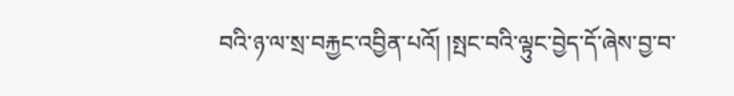བའི་ཉ་ལ་སྲ་བརྐྱང་འབྱིན་པའོ། །སྤང་བའི་ལྟུང་བྱེད་དོ་ཞེས་བྱ་བ་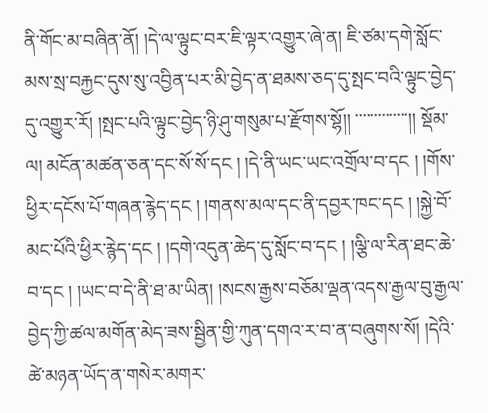ནི་གོང་མ་བཞིན་ནོ། །དེ་ལ་ལྟུང་བར་ཇི་ལྟར་འགྱུར་ཞེ་ན། ཇི་ཙམ་དགེ་སློང་མས་སྲ་བརྐྱང་དུས་སུ་འབྱིན་པར་མི་བྱེད་ན་ཐམས་ཅད་དུ་སྤང་བའི་ལྟུང་བྱེད་དུ་འགྱུར་རོ། །སྤང་པའི་ལྟུང་བྱེད་ཉི་ཤུ་གསུམ་པ་རྫོགས་སྷོ།། ་་་་་་་་་་་་་་།། སྡོམ་ལ། མངོན་མཚན་ཅན་དང་སོ་སོ་དང ། །དེ་ནི་ཡང་ཡང་འགྲོལ་བ་དང ། །གོས་ཕྱིར་དངོས་པོ་གཞན་རྙེད་དང ། །གནས་མལ་དང་ནི་དབྱར་ཁང་དང ། །སྐྱེ་བོ་མང་པོའི་ཕྱིར་རྙེད་དང ། །དགེ་འདུན་ཆེད་དུ་སློང་བ་དང ། །ལྕི་ལ་རིན་ཐང་ཆེ་བ་དང ། །ཡང་བ་དེ་ནི་ཐ་མ་ཡིན། །སངས་རྒྱས་བཅོམ་ལྡན་འདས་རྒྱལ་བུ་རྒྱལ་བྱེད་ཀྱི་ཚལ་མགོན་མེད་ཟས་སྦྱིན་གྱི་ཀུན་དགའ་ར་བ་ན་བཞུགས་སོ། །དེའི་ཚེ་མཉན་ཡོད་ན་གསེར་མགར་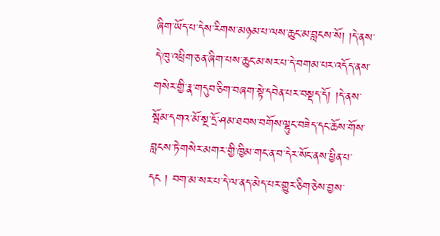ཞིག་ཡོད་པ་དེས་རིགས་མཉམ་པ་ལས་ཆུང་མ་བླངས་སོ། །དེ་ནས་དེ་ཁུ་འཕྲིག་ཅན་ཞིག་པས་ཆུང་མ་སར་པ་དེ་བགམ་པར་འདོད་ནས་གསེར་གྱི་རྣ་གདུབ་ཅིག་བཞག་སྟེ་དབེན་པར་བསྡད་དོ། །དེ་ནས་སྦོམ་དགའ་མོ་སྔ་དྲོ་ཤམ་ཐབས་བགོས་ལྷུང་བཟེད་དང་ཆོས་གོས་བླངས་ཏེ་གསེར་མགར་གྱི་ཁྱིམ་གང་ན་བ་དེར་སོང་ནས་ཕྱིན་པ་དང ། བག་མ་སར་པ་དེ་ལ་ནད་མེད་པར་གྱུར་ཅིག་ཅེས་བྱས་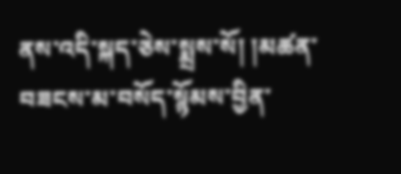ནས་འདི་སྐད་ཅེས་སྨྲས་སོ། །མཚན་བཟངས་མ་བསོད་སྙོམས་བྱིན་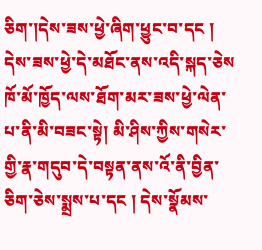ཅིག་།དེས་ཟས་ཕྱེ་ཞིག་ཕྱུང་བ་དང ། དེས་ཟས་ཕྱེ་དེ་མཐོང་ནས་འདི་སྐད་ཅེས
ཁོ་མོ་ཁྱོད་ལས་ཐོག་མར་ཟས་ཕྱེ་ལེན་པ་ནི་མི་བཟང་སྟེ། མི་ཤིས་ཀྱིས་གསེར་གྱི་རྣ་གདུབ་དེ་བསྟན་ནས་འོ་ནི་བྱིན་ཅིག་ཅེས་སྨྲས་པ་དང ། དེས་སྣོམས་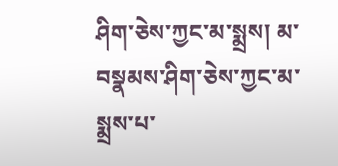ཤིག་ཅེས་ཀྱང་མ་སྨྲས། མ་བསྣམས་ཤིག་ཅེས་ཀྱང་མ་སྨྲས་པ་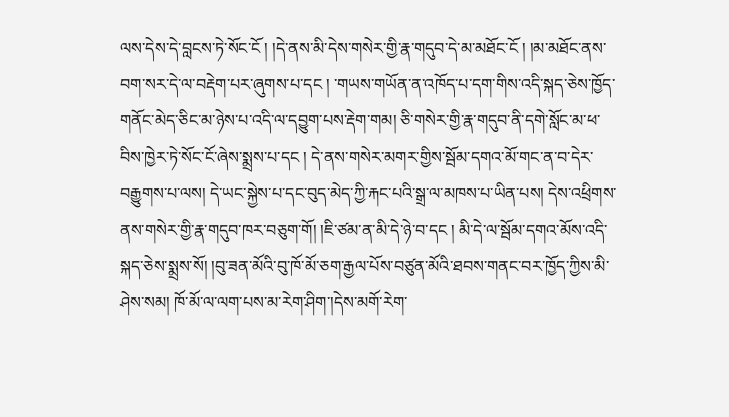ལས་དེས་དེ་བླངས་ཏེ་སོང་ངོ ། །དེ་ནས་མི་དེས་གསེར་གྱི་རྣ་གདུབ་དེ་མ་མཐོང་ངོ ། །མ་མཐོང་ནས་བག་སར་དེ་ལ་བརྡེག་པར་ཞུགས་པ་དང ། ་གཡས་གཡོན་ན་འཁོད་པ་དག་གིས་འདི་སྐད་ཅེས་ཁྱོད་གནོང་མེད་ཅིང་མ་ཉེས་པ་འདི་ལ་དབྱུག་པས་རྡེག་གམ། ཅི་གསེར་གྱི་རྣ་གདུབ་ནི་དགེ་སློང་མ་ཕ་བིས་ཁྱེར་ཏེ་སོང་ངོ་ཞེས་སྨྲས་པ་དང ། དེ་ནས་གསེར་མགར་གྱིས་སྦོམ་དགའ་མོ་གང་ན་བ་དེར་བརྒྱུགས་པ་ལས། དེ་ཡང་སྐྱེས་པ་དང་བུད་མེད་ཀྱི་རྐང་པའི་སྒྲ་ལ་མཁས་པ་ཡིན་པས། དེས་འཕྲིགས་ནས་གསེར་གྱི་རྣ་གདུབ་ཁར་བཅུག་གོ། །ཇི་ཙམ་ན་མི་དེ་ཉེ་བ་དང ། མི་དེ་ལ་སྦོམ་དགའ་མོས་འདི་སྐད་ཅེས་སྨྲས་སོ། །བུ་ཟན་མོའི་བུ་ཁོ་མོ་ཅག་རྒྱལ་པོས་བཙུན་མོའི་ཐབས་གནང་བར་ཁྱོད་ཀྱིས་མི་ཤེས་སམ། ཁོ་མོ་ལ་ལག་པས་མ་རེག་ཤིག་།དེས་མགོ་རེག་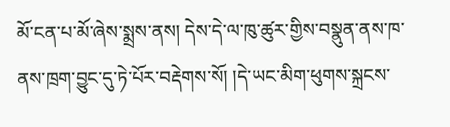མོ་ངན་པ་མོ་ཞེས་སྨྲས་ནས། དེས་དེ་ལ་ཁུ་ཚུར་གྱིས་བསྣུན་ནས་ཁ་ནས་ཁྲག་བྱུང་དུ་ཏེ་པོར་བརྡེགས་སོ། །དེ་ཡང་མིག་ཕུགས་སྐྲངས་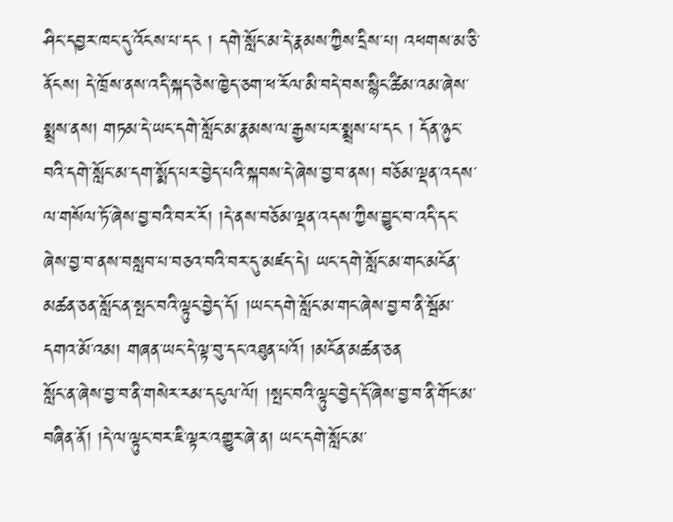ཤིང་དབྱར་ཁང་དུ་འོངས་པ་དང ། དགེ་སློང་མ་དེ་རྣམས་ཀྱིས་དྲིས་པ། འཕགས་མ་ཅི་ནོངས། དེ་ཁྲོས་ནས་འདི་སྐད་ཅེས་ཁྱེད་ཅག་ཕ་རོལ་མི་བདེ་བས་སྙིང་ཚིམ་འམ་ཞེས་སྨྲས་ནས། གཏམ་དེ་ཡང་དགེ་སློང་མ་རྣམས་ལ་རྒྱས་པར་སྨྲས་པ་དང ། དོན་ཉུང་བའི་དགེ་སློང་མ་དག་སྨོད་པར་བྱེད་པའི་སྐབས་དེ་ཞེས་བྱ་བ་ནས། བཅོམ་ལྡན་འདས་ལ་གསོལ་ཏོ་ཞེས་བྱ་བའི་བར་རོ། །དེ་ནས་བཅོམ་ལྡན་འདས་ཀྱིས་བྱུང་བ་འདི་དང་ཞེས་བྱ་བ་ནས་བསླབ་པ་བཅའ་བའི་བར་དུ་མཛད་དེ། ཡང་དགེ་སློང་མ་གང་མངོན་མཚན་ཅན་སློང་ན་སྤང་བའི་ལྟུང་བྱེད་དོ། །ཡང་དགེ་སློང་མ་གང་ཞེས་བྱ་བ་ནི་སྦོམ་དགའ་མོ་འམ། གཞན་ཡང་དེ་ལྟ་བུ་དང་འཐུན་པའོ། །མངོན་མཚན་ཅན
སློང་ན་ཞེས་བྱ་བ་ནི་གསེར་རམ་དངུལ་ལོ། །སྤང་བའི་ལྟུང་བྱེད་དོ་ཞེས་བྱ་བ་ནི་གོང་མ་བཞིན་ནོ། །དེ་ལ་ལྟུང་བར་ཇི་ལྟར་འགྱུར་ཞེ་ན། ཡང་དགེ་སློང་མ་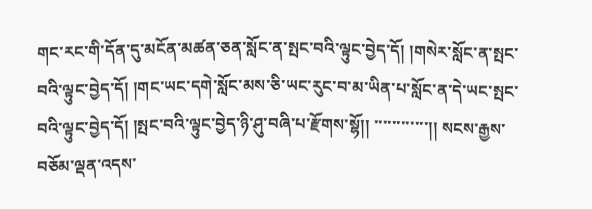གང་རང་གི་དོན་དུ་མངོན་མཚན་ཅན་སློང་ན་སྤང་བའི་ལྟུང་བྱེད་དོ། །གསེར་སློང་ན་སྤང་བའི་ལྟུང་བྱེད་དོ། །གང་ཡང་དགེ་སློང་མས་ཅི་ཡང་རུང་བ་མ་ཡིན་པ་སློང་ན་དེ་ཡང་སྤང་བའི་ལྟུང་བྱེད་དོ། །སྤང་བའི་ལྟུང་བྱེད་ཉི་ཤུ་བཞི་པ་རྫོགས་སྷོ།། ་་་་་་་་་་་་།། སངས་རྒྱས་བཅོམ་ལྡན་འདས་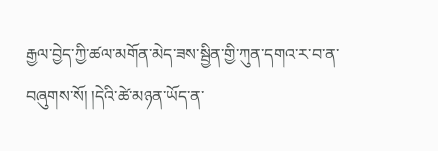རྒྱལ་བྱེད་ཀྱི་ཚལ་མགོན་མེད་ཟས་སྦྱིན་གྱི་ཀུན་དགའ་ར་བ་ན་བཞུགས་སོ། །དེའི་ཚེ་མཉན་ཡོད་ན་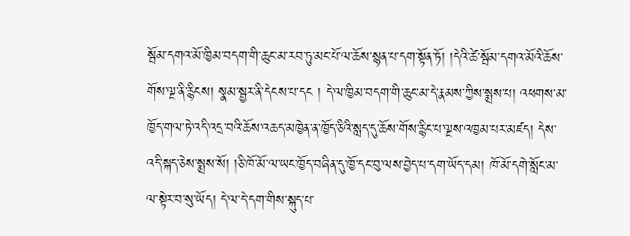སྦོམ་དགའ་མོ་ཁྱིམ་བདག་གི་ཆུང་མ་རབ་ཏུ་མང་པོ་ལ་ཆོས་སྙན་པ་དག་སྟོན་ཏོ། །དེའི་ཚེ་སྦོམ་དགའ་མོའི་ཆོས་གོས་ལྔ་ནི་རྙིངས། སྣམ་སྦྱར་ནི་དེངས་པ་དང ། དེ་ལ་ཁྱིམ་བདག་གི་ཆུང་མ་དེ་རྣམས་ཀྱིས་སྨྲས་པ། འཕགས་མ་ཁྱོད་གལ་ཏེ་འདི་འདྲ་བའི་ཆོས་འཆད་མཁྱེན་ན་ཁྱོད་ཅིའི་སླད་དུ་ཆོས་གོས་རྙིང་པ་ལྔས་འཁྱམ་པར་མཛད། དེས་འདི་སྐད་ཅེས་སྨྲས་སོ། །ཅི་ཁོ་མོ་ལ་ཡང་ཁྱོད་བཞིན་དུ་ཁྱོ་དང་བུ་ལས་བྱེད་པ་དག་ཡོད་དམ། ཁོ་མོ་དགེ་སློང་མ་ལ་སྟེར་བ་སུ་ཡོད། དེ་ལ་དེ་དག་གིས་སྐུད་པ་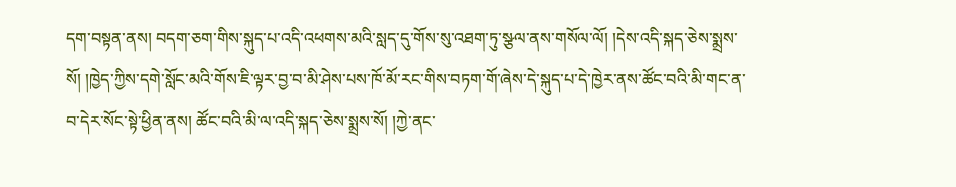དག་བསྟན་ནས། བདག་ཅག་གིས་སྐུད་པ་འདི་འཕགས་མའི་སླད་དུ་གོས་སུ་འཐག་ཏུ་སྩལ་ནས་གསོལ་ལོ། །དེས་འདི་སྐད་ཅེས་སྨྲས་སོ། །ཁྱེད་ཀྱིས་དགེ་སློང་མའི་གོས་ཇི་ལྟར་བྱ་བ་མི་ཤེས་པས་ཁོ་མོ་རང་གིས་བཏག་གོ་ཞེས་དེ་སྐུད་པ་དེ་ཁྱེར་ནས་ཚོང་བའི་མི་གང་ན་བ་དེར་སོང་སྟེ་ཕྱིན་ནས། ཚོང་བའི་མི་ལ་འདི་སྐད་ཅེས་སྨྲས་སོ། །ཀྱེ་ནང་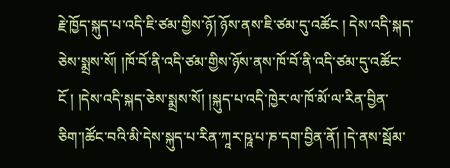རྗེ་ཁྱོད་སྐུད་པ་འདི་ཇི་ཙམ་གྱིས་ཉོ། ཉོས་ནས་ཇི་ཙམ་དུ་འཚོང ། དེས་འདི་སྐད་ཅེས་སྨྲས་སོ། །ཁོ་བོ་ནི་འདི་ཙམ་གྱིས་ཉོས་ནས་ཁོ་བོ་ནི་འདི་ཙམ་དུ་འཚོང་ངོ ། །དེས་འདི་སྐད་ཅེས་སྨྲས་སོ། །སྐུད་པ་འདི་ཁྱེར་ལ་ཁོ་མོ་ལ་རིན་བྱིན་ཅིག་།ཚོང་བའི་མི་དེས་སྐུད་པ་རིན་ཀཱར་ཥཱ་པ་ཎ་དག་བྱིན་ནོ། །དེ་ནས་སྦོམ་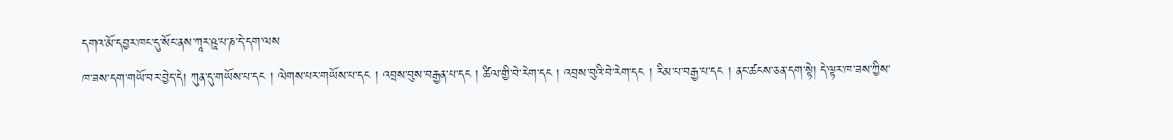དགའ་མོ་དབྱར་ཁང་དུ་སོང་ནས་ཀཱར་ཥཱ་པ་ཎ་དེ་དག་ལས
ཁ་ཟས་དག་གཡོ་བར་བྱེད་དེ། ཀུན་དུ་གཡོས་པ་དང ། ལེགས་པར་གཡོས་པ་དང ། འབྲས་བུས་བརྒྱན་པ་དང ། ཚིལ་གྱི་བེ་རེག་དང ། འབྲས་བུའི་བེ་རེག་དང ། རིམ་པ་བརྒྱ་པ་དང ། ནང་ཚངས་ཅན་དག་སྟེ། དེ་ལྟར་ཁ་ཟས་ཀྱིས་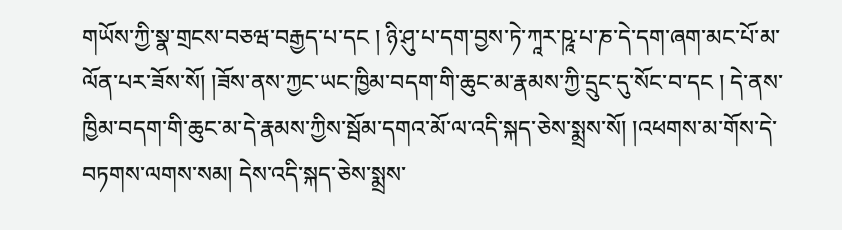གཡོས་ཀྱི་སྣ་གྲངས་བཅཝ་བརྒྱད་པ་དང ། ཉི་ཤུ་པ་དག་བྱས་ཏེ་ཀཱར་ཥཱ་པ་ཎ་དེ་དག་ཞག་མང་པོ་མ་ལོན་པར་ཟོས་སོ། །ཟོས་ནས་ཀྱང་ཡང་ཁྱིམ་བདག་གི་ཆུང་མ་རྣམས་ཀྱི་དྲུང་དུ་སོང་བ་དང ། དེ་ནས་ཁྱིམ་བདག་གི་ཆུང་མ་དེ་རྣམས་ཀྱིས་སྦོམ་དགའ་མོ་ལ་འདི་སྐད་ཅེས་སྨྲས་སོ། །འཕགས་མ་གོས་དེ་བཏགས་ལགས་སམ། དེས་འདི་སྐད་ཅེས་སྨྲས་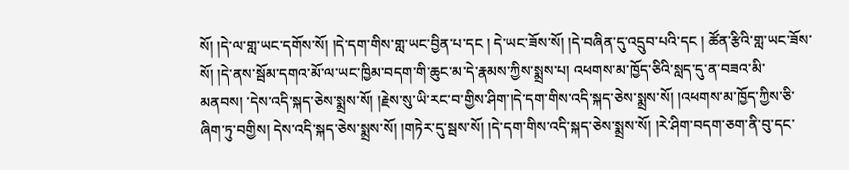སོ། །དེ་ལ་གླ་ཡང་དགོས་སོ། །དེ་དག་གིས་གླ་ཡང་བྱིན་པ་དང ། དེ་ཡང་ཟོས་སོ། །དེ་བཞིན་དུ་འདྲུབ་པའི་དང ། ཚོན་རྩིའི་གླ་ཡང་ཟོས་སོ། །དེ་ནས་སྦོམ་དགའ་མོ་ལ་ཡང་ཁྱིམ་བདག་གི་ཆུང་མ་དེ་རྣམས་ཀྱིས་སྨྲས་པ། འཕགས་མ་ཁྱོད་ཅིའི་སླད་དུ་ན་བཟའ་མི་མནབས། ་དེས་འདི་སྐད་ཅེས་སྨྲས་སོ། །རྗེས་སུ་ཡི་རང་བ་གྱིས་ཤིག་།དེ་དག་གིས་འདི་སྐད་ཅེས་སྨྲས་སོ། །འཕགས་མ་ཁྱོད་ཀྱིས་ཅི་ཞིག་ཏུ་བགྱིས། དེས་འདི་སྐད་ཅེས་སྨྲས་སོ། །གཏེར་དུ་སྦས་སོ། །དེ་དག་གིས་འདི་སྐད་ཅེས་སྨྲས་སོ། །རེ་ཤིག་བདག་ཅག་ནི་བུ་དང་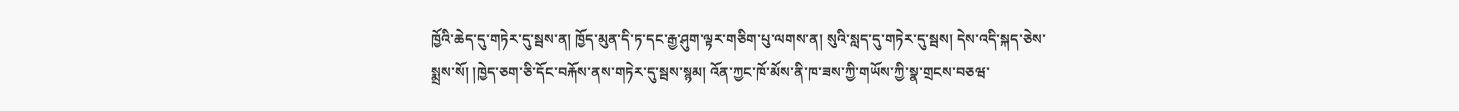ཁྱོའི་ཆེད་དུ་གཏེར་དུ་སྦས་ན། ཁྱོད་མུན་དི་ཏ་དང་རྒྱ་ཤུག་ལྟར་གཅིག་པུ་ལགས་ན། སུའི་སླད་དུ་གཏེར་དུ་སྦས། དེས་འདི་སྐད་ཅེས་སྨྲས་སོ། །ཁྱེད་ཅག་ཅི་དོང་བརྐོས་ནས་གཏེར་དུ་སྦས་སྙམ། འོན་ཀྱང་ཁོ་མོས་ནི་ཁ་ཟས་ཀྱི་གཡོས་ཀྱི་སྣ་གྲངས་བཅཝ་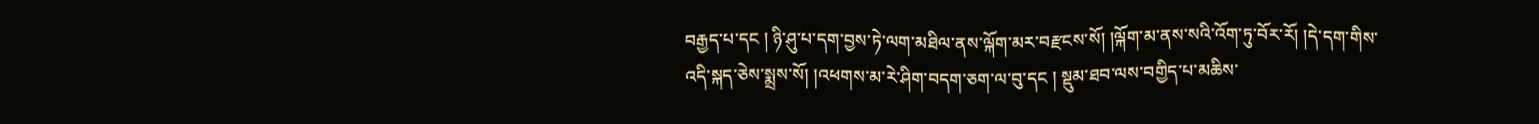བརྒྱད་པ་དང ། ཉི་ཤུ་པ་དག་བྱས་ཏེ་ལག་མཐིལ་ནས་ལྐོག་མར་བརྫངས་སོ། །ལྐོག་མ་ནས་སའི་འོག་ཏུ་བོར་རོ། །དེ་དག་གིས་འདི་སྐད་ཅེས་སྨྲས་སོ། །འཕགས་མ་རེ་ཤིག་བདག་ཅག་ལ་བུ་དང ། སྡུམ་ཐབ་ལས་བགྱིད་པ་མཆིས་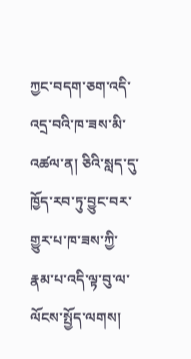ཀྱང་བདག་ཅག་འདི་འདྲ་བའི་ཁ་ཟས་མི་འཚལ་ན། ཅིའི་སླད་དུ་ཁྱོད་རབ་ཏུ་བྱུང་བར་གྱུར་པ་ཁ་ཟས་ཀྱི་རྣམ་པ་འདི་ལྟ་བུ་ལ་ལོངས་སྤྱོད་ལགས།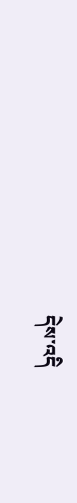དེས་འདི